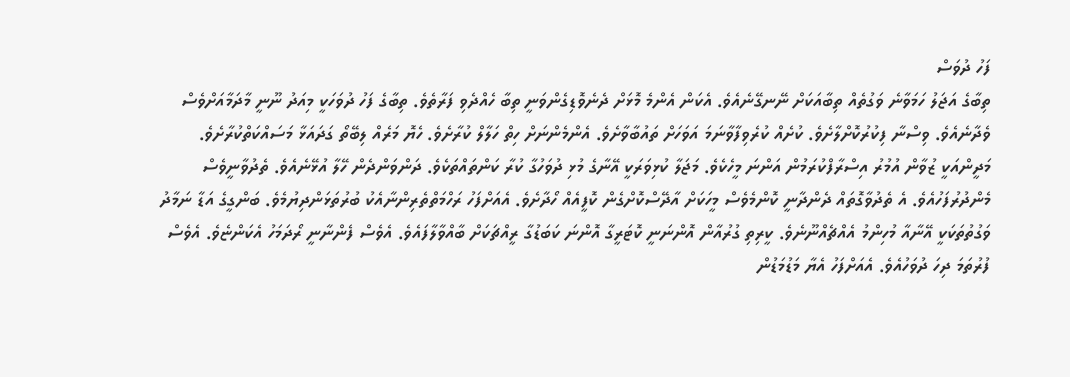ފަހު ދުވަސް
ތިބާގެ އަޖަލު ހަމަވާނެ ވަގުތެއް ތިބާއަކަށް ނޭނގޭނެއެވެ. އެކަން އެންމެ މޮޅަށް ދެނެވޮޑިގެންވަނީ ތިބާ ހެއްދެވި ފަރާތެވެ. ތިބާގެ ފަހު ދުވަހަކީ މިއަދު ނޫނީ މާދަމާއަށްވެސް ވެދާނެއެވެ. ވިސްނާ ފިކުރުކޮށްލާށެވެ. ކުށެއް ކުރެވިފާވާނަމަ އަވަހަށް ތައުބާވާށެވެ. އެންމެންނަށް ހިތް ހަލާލް ކުރާށެވެ. ހެޔޮ މަރެއް ލިބޭތޯ ގަދައަޅާ މަސައްކަތްކުރާށެވެ.
މަދީންއަކީ ޒުވާން އުމުރު އިސްރާފްކުރަމުން އަންނަ މީހެކެވެ. މަޖަލާ ކުޅިވަރަކީ އޭނާގެ މުޅި ދުވަހުގާ ކުރާ ކަންތައްތަކެވެ. ދަންވަންދެން ހޭލާ އުޅޭނެއެވެ. ތެދުވާނީވެސް މެންދުރުފަހުއެވެ. އެ ތެދުވާގޮތައް ދެންދާނީ ކޮންމެވެސް މީހަކަށް އާދޭސްކޮށްގެން ކޮފީއެއް ހޯދާށެވެ. އެއަށްފަހު ރަހްމަތްތެރިންނާއެކު ބުރުތަޅަންދިޔުމެވެ. ބަންގީގެ އަޑާ ނަމާދު ވަގުތުތަކަކީ އޭނާއާ މުހިންމު އެއްޗެއްނޫނެވެ. ކީރިތި ގުރުއާން އޮންނަނީ ކޮޓަރީގާ އޮންނަ ކަބަޑުގާ ރީއްޗަކަށް ބާއްވާލާފައެވެ. އެވެސް ފެންނާނީ ރޯދަމަހު އެކަންޏެވެ. އެވެސް ފުރުތަމަ ދިހަ ދުވަހުއެވެ. އެއަށްފަހު އެޔާ މަޑުމަޑުން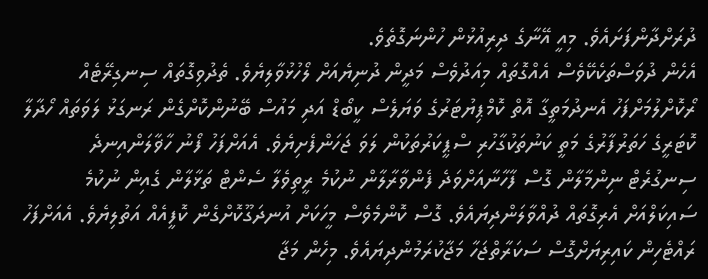ދުރަށްދާންފަށައެވެ. މިއީ އޭނާގެ ދިރިއުޅުން ހުންނަގޮތެވެ.
އެހެން ދުވަސްތަކެކޭވެސް އެއްގޮތައް މިއަދުވެސް މަދީން ދުނިޔެއަށް ލޯހުޅުވާލިޔެވެ. ތެދުވިގޮތައް ސިނގިރޭޓެއް ރޯކޮށްލުމަށްފަހު އެނދުމަތީގާ އޮތް ކޮމްޕިޔުޓަރުގެ ވަޔަލެސް ކީބޯޑް އަދި މައުސް ބޭނުންކޮށްގެން ރަނގަޅު ލަވަތައް ހޯދާލާ ކޮޓަރީގެ ހަތަރުފާރުގެ މަތީ ކަނުތަކުގާހުރި ސްޕީކަރުތަކުން ލަވަ ޖަހަންފެށިޔެވެ. އެއަށްފަހު ފޯނު ހާޥާލަންއިނދެ ސިނގުރެޓް ނިންމާލާން ގޮސް ފާހާނާއަށްވަދެ ފެންވާރާލާން ނުކުމެ ރީތިވެލާ ސެންޓް ތަޅާލާން ގެއިން ނުކުމެ ސައިކަލްއަށް އެރިގޮތައް ދުއްވާލަންދިޔައެވެ. ގޮސް ކޮންމެވެސް މީހަކަށް އުނދަގޫކޮށްގެން ކޮފީއެއް އަތުލިޔެވެ. އެއަށްފަހު ރައްޓެހިން ކައިރިޔަށްގޮސް ސަކަރާތްޖަހާ މަޖާކުރަމުންދިޔައެވެ. މިހެން މަޖާ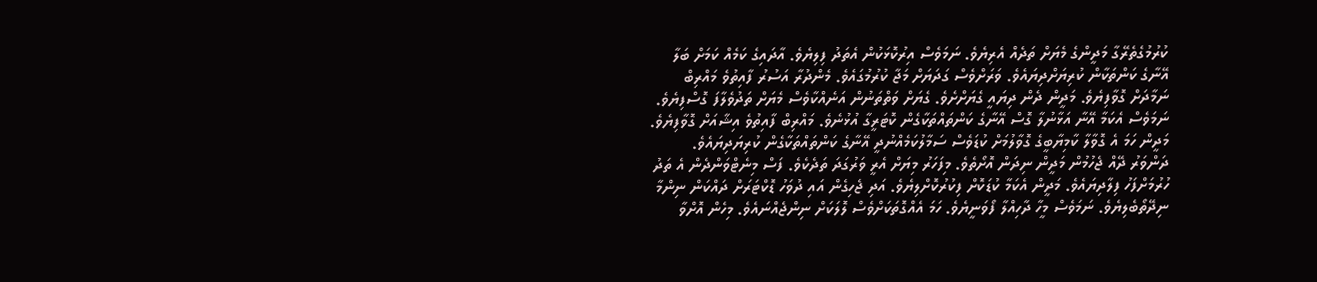ކުރުމުގެތެރޭގާ މަދީންގެ މެޔަށް ތަދެއް އެރިޔެވެ. ނަމަވެސް އިރުކޮޅަކުން އެތަދު ފިލިޔެވެ. އާދައިގެ ކަމެއް ކަމަށް ބަލާ އޭނާގެ ކަންތަކާން ކުރިޔަށްދިޔައެވެ. ވަރަށްވެސް ގަދަޔަށް މަޖާ ކުރުމުގައެވެ. މެންދުރާ އަސުރު ފާއިތުވެ މައްރިބް ނަމާދަށް ގޮވާފިޔެވެ. މަދީން ދެން ދިޔައީ ގެޔަށްށެވެ. ގެޔަށް ވަތްތަނުން އަނެއްކާވެސް މެޔަށް ތަދުވެލާފަ ގޮސްފިޔެވެ. ނަމަވެސް އެކަމާ އޭނާ އަޅާނުލާ ގޮސް އޭނާގެ ކަންތައްތަކާގެން ކޮޓަރީގާ އުޅުނެވެ. މައްރިބް ފާއިތުވެ އިޝާއަށް ގޮވާފިޔެވެ. މަދީން ހަމަ އެ ގޮވާލާ ކާމިޔާބީގެ ގޮވާލުމަށް ކުޑަވެސް ސަމާލުކަމެއްނުދީ އޭނާގެ ކަންތައްތަކާގެން ކުރިޔަދިޔައެވެ.
ދަންވަރު ދޭއް ޖެހުމުން މަދީން ނިދަން އޮށޯތެވެ. މިފަހަރު މިޔަށް އެރީ ވަރުގަދަ ތަދެކެވެ. ފަސް މިނެޓްވަންދެން އެ ތަދު ހުރުމަށްފަހު ފިލާދިޔައެވެ. މަދީން އެކަމާ ކުޑަކޮށް ފިކުރުކޮށްލިޔެވެ. އަދި ޖެހިގެން އައި ދުވަހު ޑޮކްޓަރަށް ދައްކަން ނިންމާ ނިދޭތޯބެލިޔެވެ. ނަމަވެސް މީހާ ދާހިއްލާ ފޯވަނީޔެވެ. ހަމަ އެއްގޮތަކަށްވެސް ލޮލަކަށް ނިންޖެއްނައެވެ. މިހެން އޮށްވާ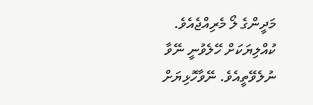މަދީންގެ ލޯ މެރިއްޖެއެވެ. ކުއްލިޔަކަށް ހޭލެވުނީ ނޭވާ ނުލެވޭތީއެވެ. ނޭވާހޮޅިޔަށް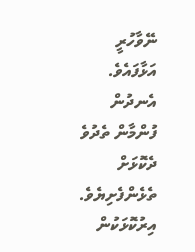ނޭވާހުރީ އަޅާފައެވެ. އެނދުން ފުންމާން ތެދުވެ ދެކޮޅަށް ތެޅެންފެށިޔެވެ. އިރުކޮޅަކުން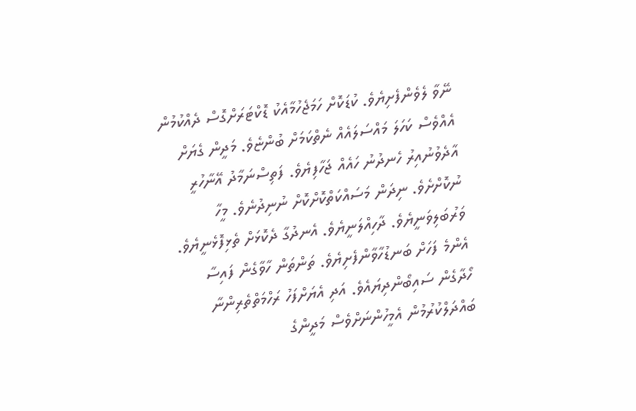ނޭވާ ލެވެންފެށިޔެވެ. ކުޑަކޮށް ހަމަޖެހުމާއެކު ޑޮކްޓަރަށްގޮސް ދެއްކުމުން އެއްވެސް ކަހަލަ މައްސަލައެއް ނެތްކަމަށް ބުންޏެވެ. މަދީން ގެޔަށް އާދެވުނުއިރު ހެނދުނު ހައެއް ޖަހާފިޔެވެ. ފަތިސްނަމާދު އޭނާހުރީ ނުކޮށްށެވެ. ނިދަން މަސައްކަތްކޮށްކޮށް ނުނިދުނެވެ. މީހާ ވަރުބަލިވަނީޔެވެ. ދާހިއްލަނީޔެވެ. އެނދުގާ ދެކޮޅަށް ތެޅިފޮޅެނީޔެވެ. އެންމެ ފަހަށް ބަނޑުހާވާންފެށިޔެވެ. ތަންތަން ހާވާގެން ފައިސާ ހޯދާގެން ސައިބޯންދިޔައެވެ. އަދި އެޔަށްފަހު ރަހްމަތްތެރިންނާ ބައްދަލްކުރުމުން އެމީހުންނަށްވެސް މަދީންގެ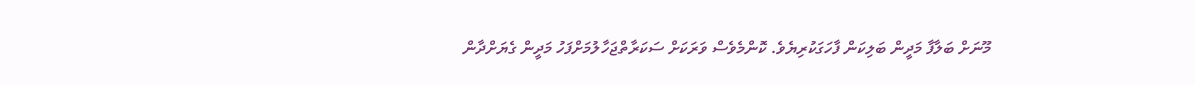މޫނަށް ބަލާފާ މަދީން ބަލިކަން ފާހަގަކުރިޔެވެ. ކޮންމެވެސް ވަރަކަށް ސަކަރާތްޖަހާލުމަށްފަހު މަދީން ގެޔަށްދާން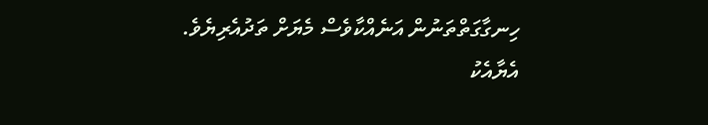ހިނގާގަތްތަނުން އަނެއްކާވެސް މެޔަށް ތަދުއެރިޔެވެ. އެޔާއެކު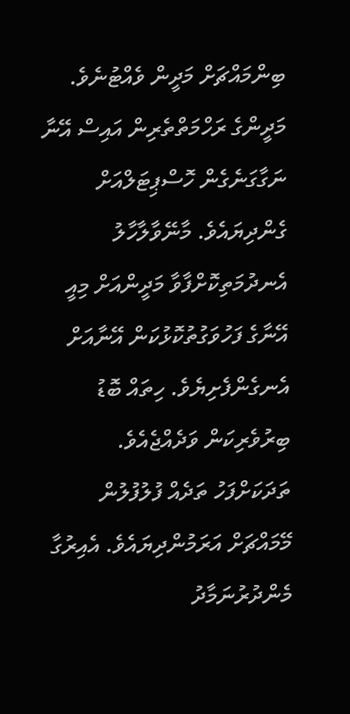ބިންމައްޗަށް މަދީން ވެއްޓުނެވެ. މަދީންގެ ރަހްމަތްތެރިން އައިސް އޭނާ ނަގާގަނެގެން ހޮސްޕިޓަލްއަށް ގެންދިޔައެވެ. މާނޭވާލާހާލު އެނދުމަތިކޮށްފާވާ މަދީންއަށް މިއީ އޭނާގެ ފަހުވަގުތުކޮޅުކަން އޭނާއަށް އެނގެންފެށިޔެވެ. ހިތައް ބޮޑު ބިރުވެރިކަން ވަދެއްޖެއެވެ. ތަދަކަށްފަހު ތަދެއް ފުލުފުލުން މޭމައްޗަށް އަރަމުންދިޔައެވެ. އެއިރުގާ މެންދުރުނަމާދު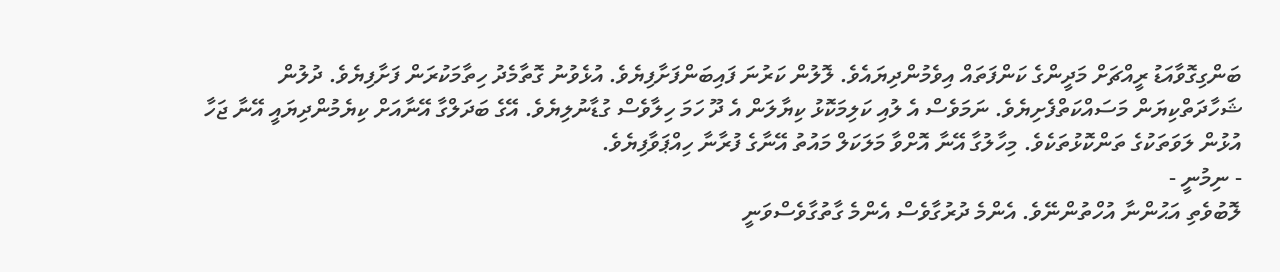ބަންގިގޮވާއަޑު ރީއްޗަށް މަދީންގެ ކަންފަތައް އިވެމުންދިޔައެވެ. ލޮލުން ކަރުނަ ފައިބަންފަށާފިޔެވެ. އުޅެވުނު ގޮތާމެދު ހިތާމަކުރަން ފަށާފިޔެވެ. ދުލުން ޝަހާދަތްކިޔަން މަސައްކަތްފެށިޔެވެ. ނަމަވެސް އެ ލުއި ކަލިމަކޮޅު ކިޔާލަން އެ ދޫ ހަމަ ހިލާވެސް ގުޑާނުލިޔެވެ. އޭގެ ބަދަލްގާ އޭނާއަށް ކިޔެމުންދިޔައީ އޭނާ ޖަހާ އުޅުން ލަވަތަކުގެ ތަންކޮޅުތަކެވެ. މިހާލުގާ އޭނާ އޮށްވާ މަލަކަލް މައުތު އޭނާގެ ފުރާނާ ހިއްޕަވާފިޔެވެ.
- ނިމުނީ -
ލޮބުވެތި އަޙުންނާ އުހްތުންނޭވެ. އެންމެ ދުރުގާވެސް އެންމެ ގާތުގާވެސްވަނީ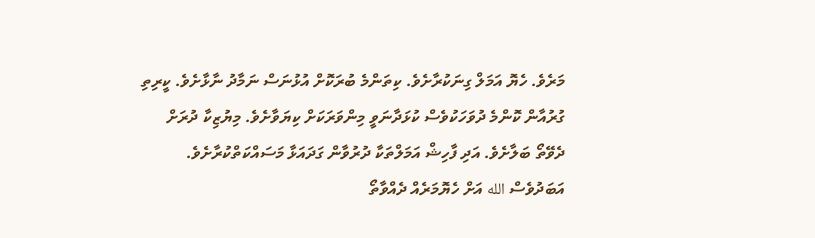މަރެވެ. ހެޔޮ އަމަލް ގިނަކުރާށެވެ. ކިތަންމެ ބުރަކޮށް އުޅުނަސް ނަމާދު ނާޅާށެވެ. ކީރިތި ގުރުއާން ކޮންމެ ދުވަހަކުވެސް ކުޅަދާނަވީ މިންވަރަކަށް ކިޔަވާށެވެ. މިޔުޒިކާ ދުރަށް ދެވޭތޯ ބަލާށެވެ. އަދި ފާހިޝް އަމަލްތަކާ ދުރުވާން ގަދައަޅާ މަސައްކަތްކުރާށެވެ. އަބަދުވެސް الله އަށް ހެޔޮމަރެއް ދެއްވާތޯ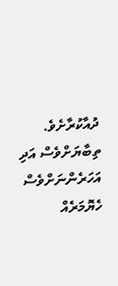ދުއާކުރާށެވެ. ތިބާޔަށްވެސް އަދި އަހަރެންނަށްވެސް ހެޔޮމަރެއް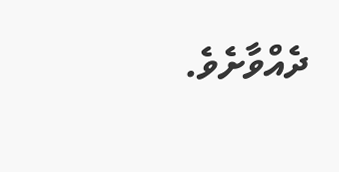ދެއްވާށެވެ.